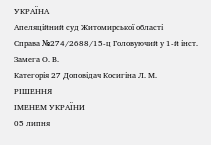УКРАЇНА
Апеляційний суд Житомирської області
Справа №274/2688/15-ц Головуючий у 1-й інст. Замега О. В.
Категорія 27 Доповідач Косигіна Л. М.
РІШЕННЯ
ІМЕНЕМ УКРАЇНИ
05 липня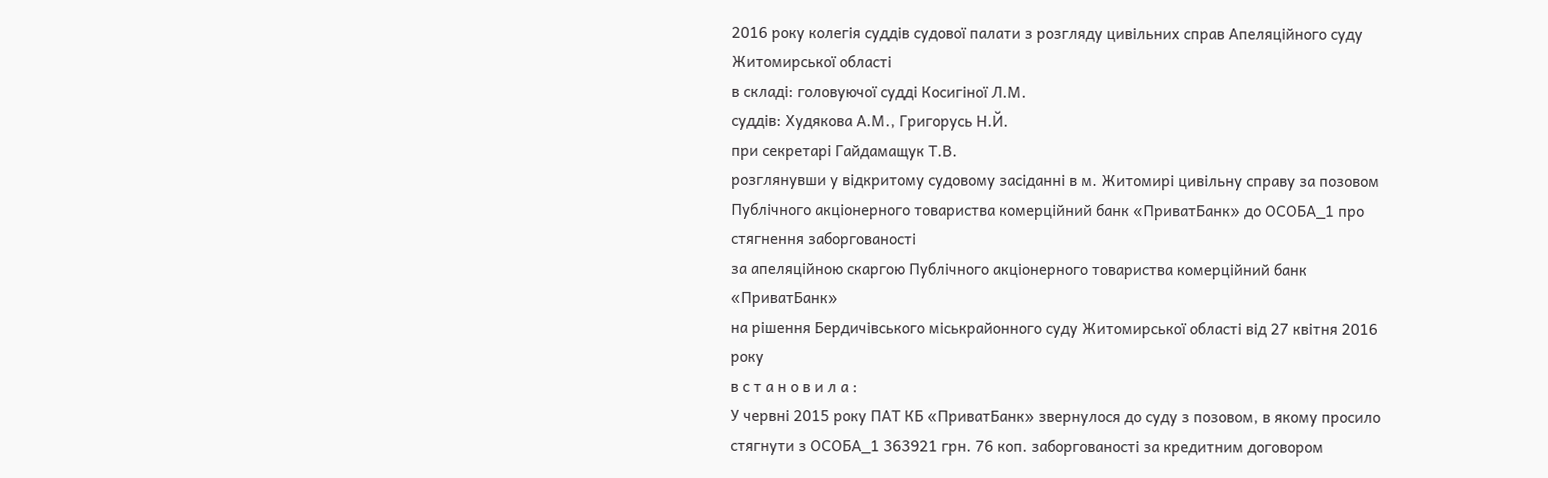2016 року колегія суддів судової палати з розгляду цивільних справ Апеляційного суду Житомирської області
в складі: головуючої судді Косигіної Л.М.
суддів: Худякова А.М., Григорусь Н.Й.
при секретарі Гайдамащук Т.В.
розглянувши у відкритому судовому засіданні в м. Житомирі цивільну справу за позовом Публічного акціонерного товариства комерційний банк «ПриватБанк» до ОСОБА_1 про стягнення заборгованості
за апеляційною скаргою Публічного акціонерного товариства комерційний банк «ПриватБанк»
на рішення Бердичівського міськрайонного суду Житомирської області від 27 квітня 2016 року
в с т а н о в и л а :
У червні 2015 року ПАТ КБ «ПриватБанк» звернулося до суду з позовом, в якому просило стягнути з ОСОБА_1 363921 грн. 76 коп. заборгованості за кредитним договором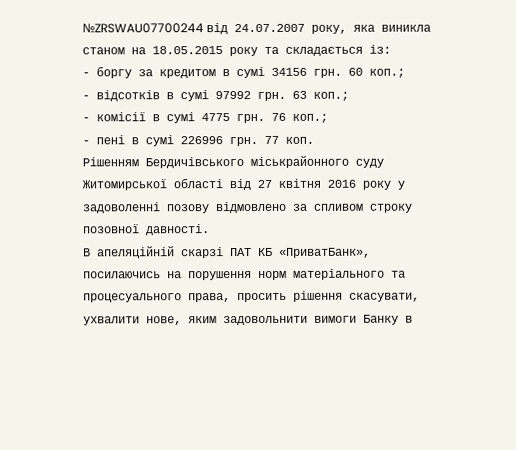№ZRSWAU07700244 від 24.07.2007 року, яка виникла станом на 18.05.2015 року та складається із:
- боргу за кредитом в сумі 34156 грн. 60 коп.;
- відсотків в сумі 97992 грн. 63 коп.;
- комісії в сумі 4775 грн. 76 коп.;
- пені в сумі 226996 грн. 77 коп.
Рішенням Бердичівського міськрайонного суду Житомирської області від 27 квітня 2016 року у задоволенні позову відмовлено за спливом строку позовної давності.
В апеляційній скарзі ПАТ КБ «ПриватБанк», посилаючись на порушення норм матеріального та процесуального права, просить рішення скасувати, ухвалити нове, яким задовольнити вимоги Банку в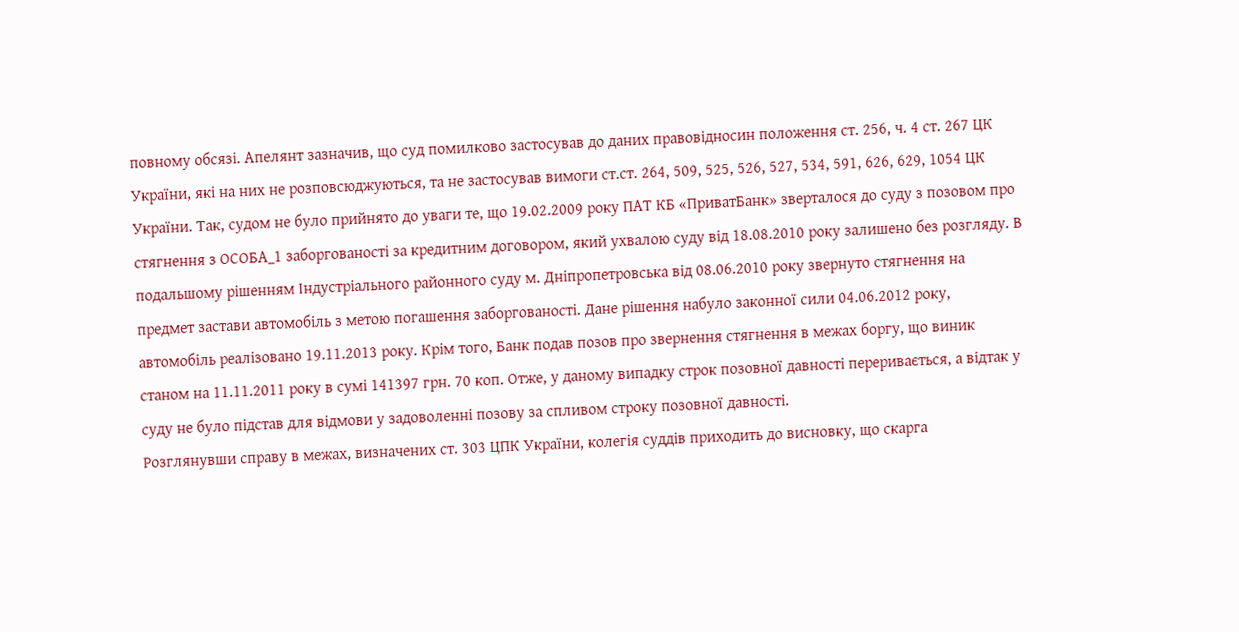повному обсязі. Апелянт зазначив, що суд помилково застосував до даних правовідносин положення ст. 256, ч. 4 ст. 267 ЦК України, які на них не розповсюджуються, та не застосував вимоги ст.ст. 264, 509, 525, 526, 527, 534, 591, 626, 629, 1054 ЦК України. Так, судом не було прийнято до уваги те, що 19.02.2009 року ПАТ КБ «ПриватБанк» зверталося до суду з позовом про стягнення з ОСОБА_1 заборгованості за кредитним договором, який ухвалою суду від 18.08.2010 року залишено без розгляду. В подальшому рішенням Індустріального районного суду м. Дніпропетровська від 08.06.2010 року звернуто стягнення на предмет застави автомобіль з метою погашення заборгованості. Дане рішення набуло законної сили 04.06.2012 року, автомобіль реалізовано 19.11.2013 року. Крім того, Банк подав позов про звернення стягнення в межах боргу, що виник станом на 11.11.2011 року в сумі 141397 грн. 70 коп. Отже, у даному випадку строк позовної давності переривається, а відтак у суду не було підстав для відмови у задоволенні позову за спливом строку позовної давності.
Розглянувши справу в межах, визначених ст. 303 ЦПК України, колегія суддів приходить до висновку, що скарга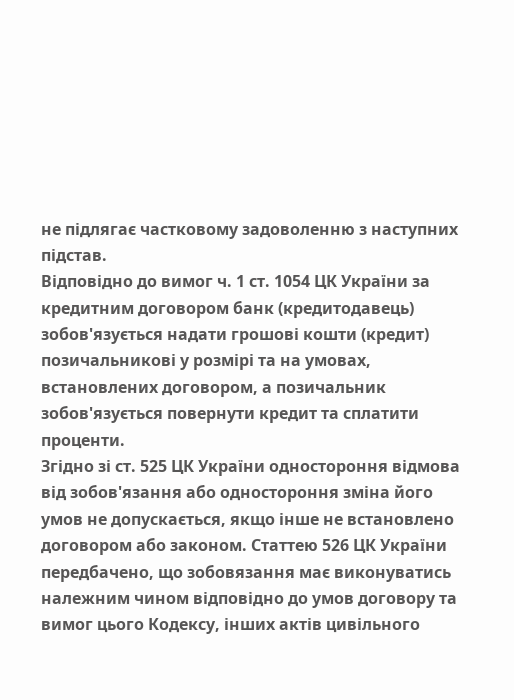не підлягає частковому задоволенню з наступних підстав.
Відповідно до вимог ч. 1 ст. 1054 ЦК України за кредитним договором банк (кредитодавець) зобов'язується надати грошові кошти (кредит) позичальникові у розмірі та на умовах, встановлених договором, а позичальник зобов'язується повернути кредит та сплатити проценти.
Згідно зі ст. 525 ЦК України одностороння відмова від зобов'язання або одностороння зміна його умов не допускається, якщо інше не встановлено договором або законом. Статтею 526 ЦК України передбачено, що зобовязання має виконуватись належним чином відповідно до умов договору та вимог цього Кодексу, інших актів цивільного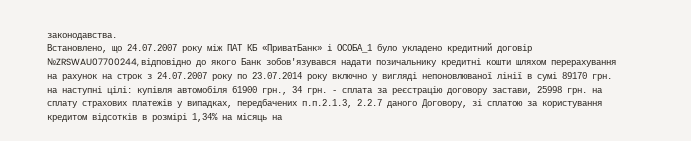законодавства.
Встановлено, що 24.07.2007 року між ПАТ КБ «ПриватБанк» і ОСОБА_1 було укладено кредитний договір №ZRSWAU07700244, відповідно до якого Банк зобов'язувався надати позичальнику кредитні кошти шляхом перерахування на рахунок на строк з 24.07.2007 року по 23.07.2014 року включно у вигляді непоновлюваної лінії в сумі 89170 грн. на наступні цілі: купівля автомобіля 61900 грн., 34 грн. - сплата за реєстрацію договору застави, 25998 грн. на сплату страхових платежів у випадках, передбачених п.п.2.1.3, 2.2.7 даного Договору, зі сплатою за користування кредитом відсотків в розмірі 1,34% на місяць на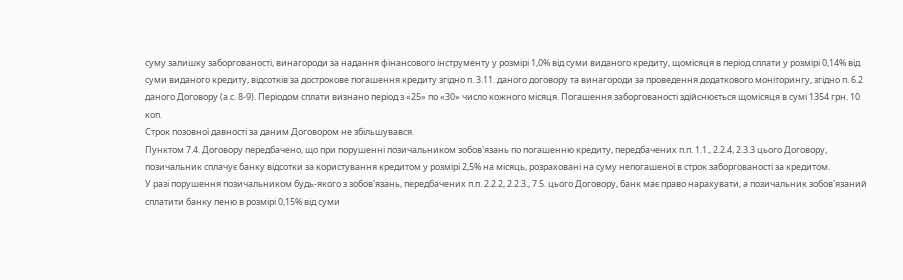суму залишку заборгованості, винагороди за надання фінансового інструменту у розмірі 1,0% від суми виданого кредиту, щомісяця в період сплати у розмірі 0,14% від суми виданого кредиту, відсотків за дострокове погашення кредиту згідно п. 3.11. даного договору та винагороди за проведення додаткового моніторингу, згідно п. 6.2 даного Договору (а.с. 8-9). Періодом сплати визнано період з «25» по «30» число кожного місяця. Погашення заборгованості здійснюється щомісяця в сумі 1354 грн. 10 коп.
Строк позовної давності за даним Договором не збільшувався.
Пунктом 7.4. Договору передбачено, що при порушенні позичальником зобов'язань по погашенню кредиту, передбачених п.п. 1.1., 2.2.4, 2.3.3 цього Договору, позичальник сплачує банку відсотки за користування кредитом у розмірі 2,5% на місяць, розраховані на суму непогашеної в строк заборгованості за кредитом.
У разі порушення позичальником будь-якого з зобов'язань, передбачених п.п. 2.2.2, 2.2.3., 7.5. цього Договору, банк має право нарахувати, а позичальник зобов'язаний сплатити банку пеню в розмірі 0,15% від суми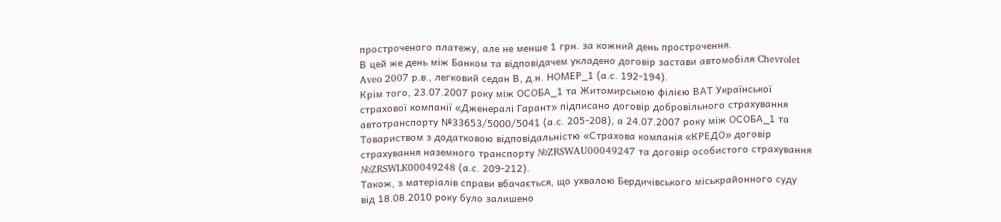простроченого платежу, але не менше 1 грн. за кожний день прострочення.
В цей же день між Банком та відповідачем укладено договір застави автомобіля Chevrolet Aveo 2007 р.в., легковий седан В, д.н. НОМЕР_1 (а.с. 192-194).
Крім того, 23.07.2007 року між ОСОБА_1 та Житомирською філією ВАТ Української страхової компанії «Дженералі Гарант» підписано договір добровільного страхування автотранспорту №33653/5000/5041 (а.с. 205-208), а 24.07.2007 року між ОСОБА_1 та Товариством з додатковою відповідальністю «Страхова компанія «КРЕДО» договір страхування наземного транспорту №ZRSWAU00049247 та договір особистого страхування №ZRSWLK00049248 (а.с. 209-212).
Також, з матеріалів справи вбачається, що ухвалою Бердичівського міськрайонного суду від 18.08.2010 року було залишено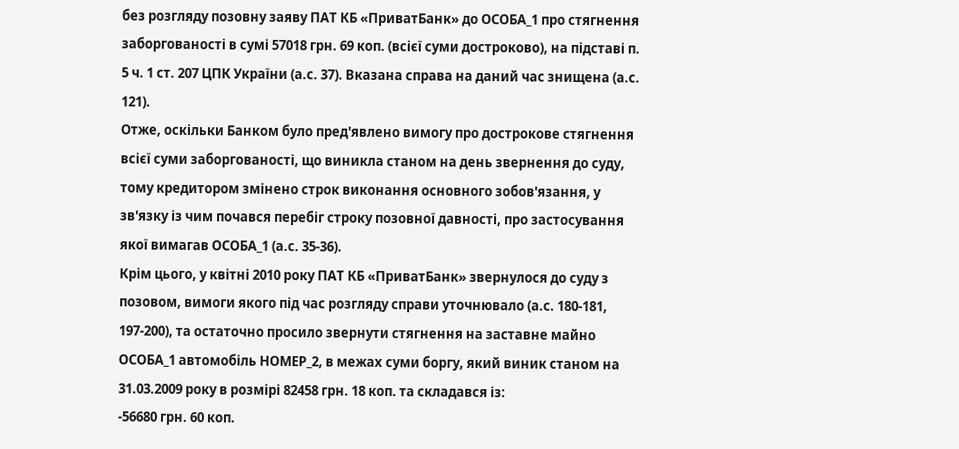без розгляду позовну заяву ПАТ КБ «ПриватБанк» до ОСОБА_1 про стягнення заборгованості в сумі 57018 грн. 69 коп. (всієї суми достроково), на підставі п. 5 ч. 1 ст. 207 ЦПК України (а.с. 37). Вказана справа на даний час знищена (а.с. 121).
Отже, оскільки Банком було пред'явлено вимогу про дострокове стягнення всієї суми заборгованості, що виникла станом на день звернення до суду, тому кредитором змінено строк виконання основного зобов'язання, у зв'язку із чим почався перебіг строку позовної давності, про застосування якої вимагав ОСОБА_1 (а.с. 35-36).
Крім цього, у квітні 2010 року ПАТ КБ «ПриватБанк» звернулося до суду з позовом, вимоги якого під час розгляду справи уточнювало (а.с. 180-181, 197-200), та остаточно просило звернути стягнення на заставне майно ОСОБА_1 автомобіль НОМЕР_2, в межах суми боргу, який виник станом на 31.03.2009 року в розмірі 82458 грн. 18 коп. та складався із:
-56680 грн. 60 коп.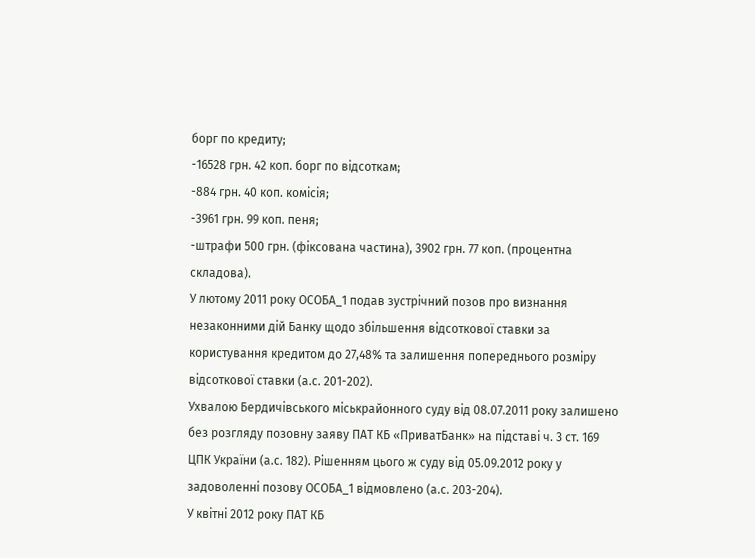борг по кредиту;
-16528 грн. 42 коп. борг по відсоткам;
-884 грн. 40 коп. комісія;
-3961 грн. 99 коп. пеня;
-штрафи 500 грн. (фіксована частина), 3902 грн. 77 коп. (процентна складова).
У лютому 2011 року ОСОБА_1 подав зустрічний позов про визнання незаконними дій Банку щодо збільшення відсоткової ставки за користування кредитом до 27,48% та залишення попереднього розміру відсоткової ставки (а.с. 201-202).
Ухвалою Бердичівського міськрайонного суду від 08.07.2011 року залишено без розгляду позовну заяву ПАТ КБ «ПриватБанк» на підставі ч. 3 ст. 169 ЦПК України (а.с. 182). Рішенням цього ж суду від 05.09.2012 року у задоволенні позову ОСОБА_1 відмовлено (а.с. 203-204).
У квітні 2012 року ПАТ КБ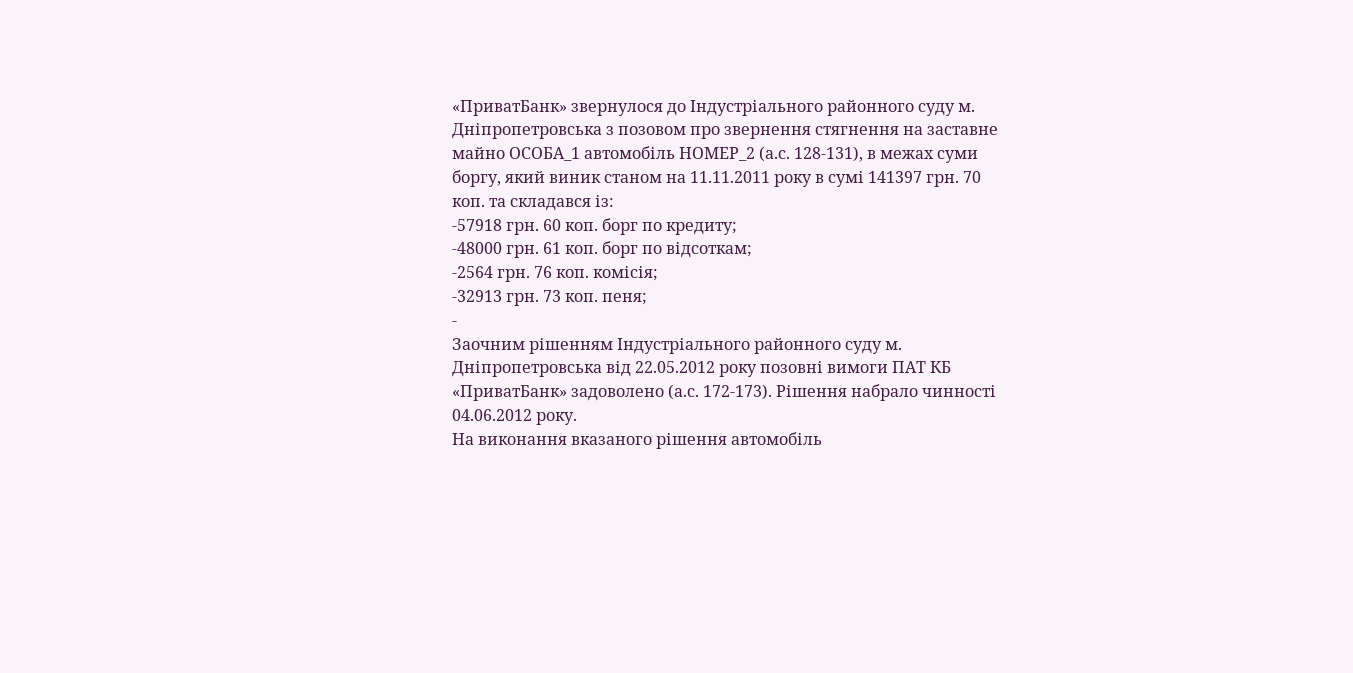«ПриватБанк» звернулося до Індустріального районного суду м. Дніпропетровська з позовом про звернення стягнення на заставне майно ОСОБА_1 автомобіль НОМЕР_2 (а.с. 128-131), в межах суми боргу, який виник станом на 11.11.2011 року в сумі 141397 грн. 70 коп. та складався із:
-57918 грн. 60 коп. борг по кредиту;
-48000 грн. 61 коп. борг по відсоткам;
-2564 грн. 76 коп. комісія;
-32913 грн. 73 коп. пеня;
-
Заочним рішенням Індустріального районного суду м. Дніпропетровська від 22.05.2012 року позовні вимоги ПАТ КБ «ПриватБанк» задоволено (а.с. 172-173). Рішення набрало чинності 04.06.2012 року.
На виконання вказаного рішення автомобіль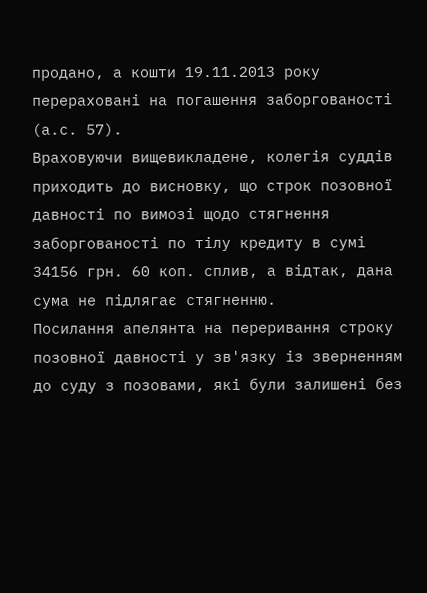продано, а кошти 19.11.2013 року перераховані на погашення заборгованості (а.с. 57).
Враховуючи вищевикладене, колегія суддів приходить до висновку, що строк позовної давності по вимозі щодо стягнення заборгованості по тілу кредиту в сумі 34156 грн. 60 коп. сплив, а відтак, дана сума не підлягає стягненню.
Посилання апелянта на переривання строку позовної давності у зв'язку із зверненням до суду з позовами, які були залишені без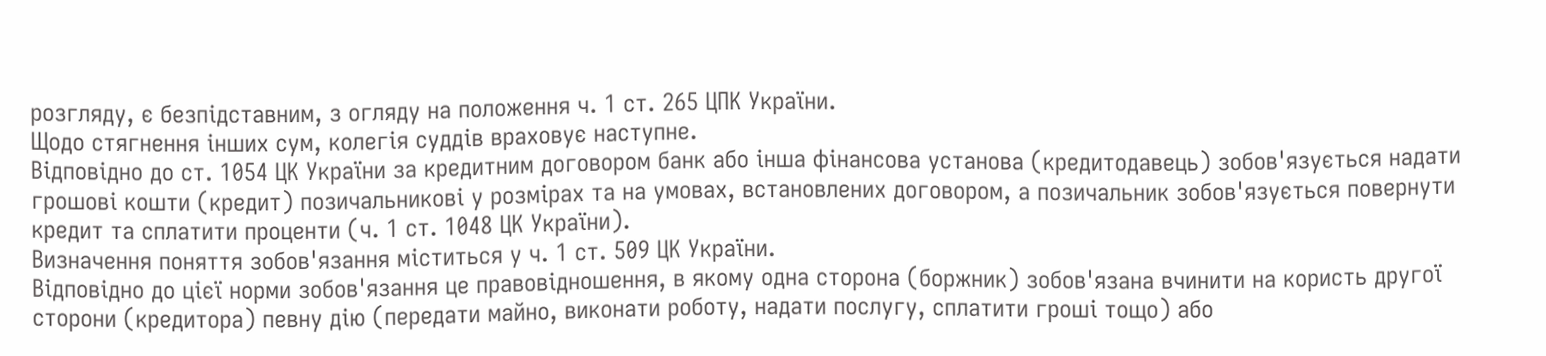розгляду, є безпідставним, з огляду на положення ч. 1 ст. 265 ЦПК України.
Щодо стягнення інших сум, колегія суддів враховує наступне.
Відповідно до ст. 1054 ЦК України за кредитним договором банк або інша фінансова установа (кредитодавець) зобов'язується надати грошові кошти (кредит) позичальникові у розмірах та на умовах, встановлених договором, а позичальник зобов'язується повернути кредит та сплатити проценти (ч. 1 ст. 1048 ЦК України).
Визначення поняття зобов'язання міститься у ч. 1 ст. 509 ЦК України.
Відповідно до цієї норми зобов'язання це правовідношення, в якому одна сторона (боржник) зобов'язана вчинити на користь другої сторони (кредитора) певну дію (передати майно, виконати роботу, надати послугу, сплатити гроші тощо) або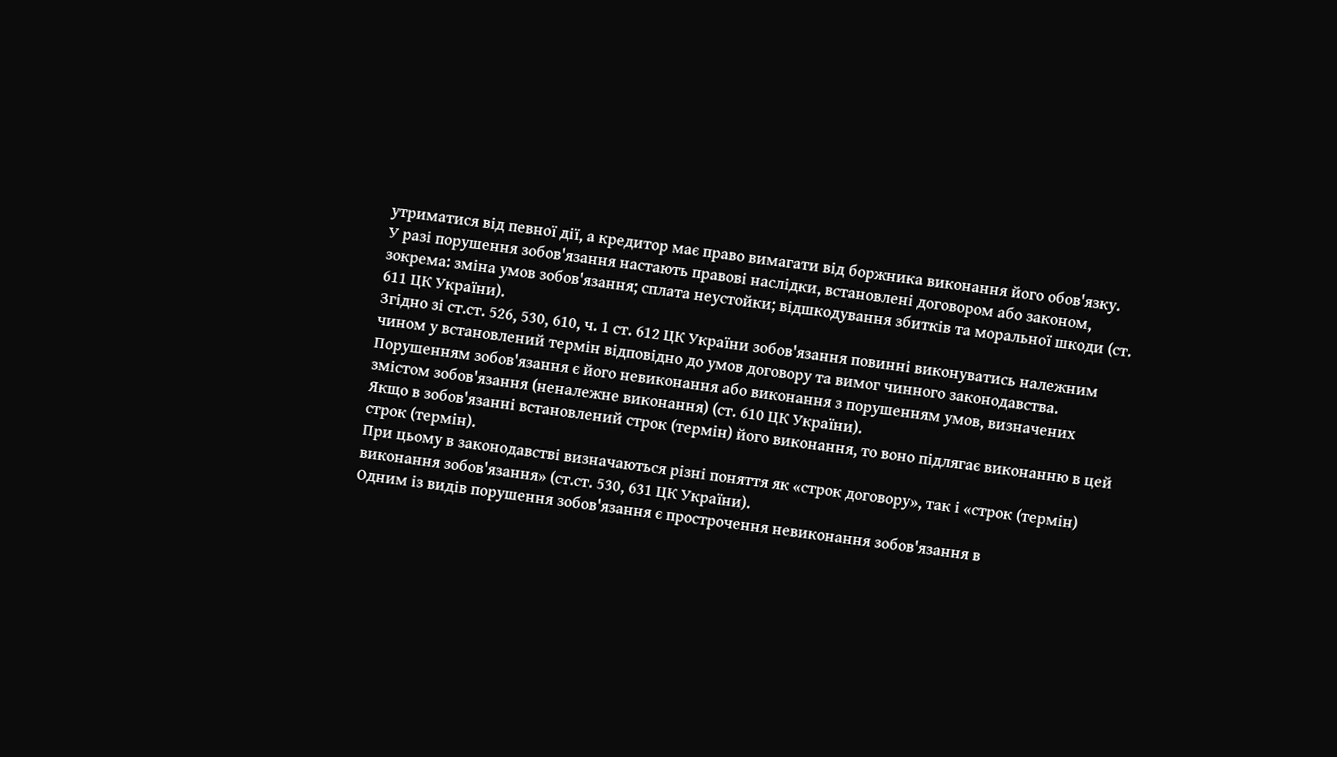утриматися від певної дії, а кредитор має право вимагати від боржника виконання його обов'язку.
У разі порушення зобов'язання настають правові наслідки, встановлені договором або законом, зокрема: зміна умов зобов'язання; сплата неустойки; відшкодування збитків та моральної шкоди (ст. 611 ЦК України).
Згідно зі ст.ст. 526, 530, 610, ч. 1 ст. 612 ЦК України зобов'язання повинні виконуватись належним чином у встановлений термін відповідно до умов договору та вимог чинного законодавства. Порушенням зобов'язання є його невиконання або виконання з порушенням умов, визначених змістом зобов'язання (неналежне виконання) (ст. 610 ЦК України).
Якщо в зобов'язанні встановлений строк (термін) його виконання, то воно підлягає виконанню в цей строк (термін).
При цьому в законодавстві визначаються різні поняття як «строк договору», так і «строк (термін) виконання зобов'язання» (ст.ст. 530, 631 ЦК України).
Одним із видів порушення зобов'язання є прострочення невиконання зобов'язання в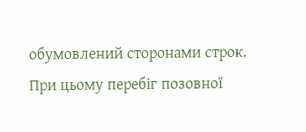обумовлений сторонами строк.
При цьому перебіг позовної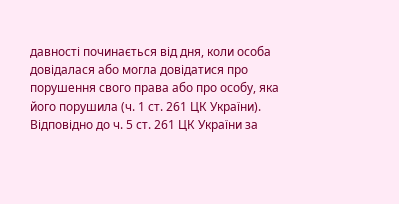давності починається від дня, коли особа довідалася або могла довідатися про порушення свого права або про особу, яка його порушила (ч. 1 ст. 261 ЦК України).
Відповідно до ч. 5 ст. 261 ЦК України за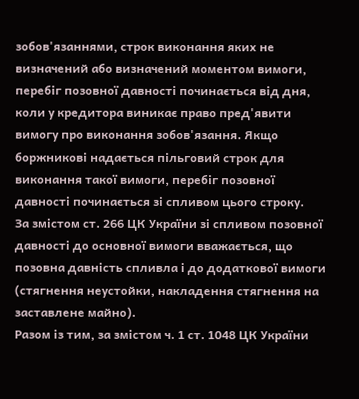зобов'язаннями, строк виконання яких не визначений або визначений моментом вимоги, перебіг позовної давності починається від дня, коли у кредитора виникає право пред'явити вимогу про виконання зобов'язання. Якщо боржникові надається пільговий строк для виконання такої вимоги, перебіг позовної давності починається зі спливом цього строку.
За змістом ст. 266 ЦК України зі спливом позовної давності до основної вимоги вважається, що позовна давність спливла і до додаткової вимоги (стягнення неустойки, накладення стягнення на заставлене майно).
Разом із тим, за змістом ч. 1 ст. 1048 ЦК України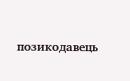позикодавець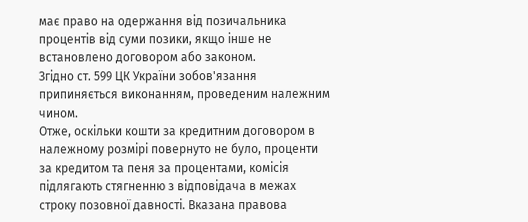має право на одержання від позичальника процентів від суми позики, якщо інше не встановлено договором або законом.
Згідно ст. 599 ЦК України зобов'язання припиняється виконанням, проведеним належним чином.
Отже, оскільки кошти за кредитним договором в належному розмірі повернуто не було, проценти за кредитом та пеня за процентами, комісія підлягають стягненню з відповідача в межах строку позовної давності. Вказана правова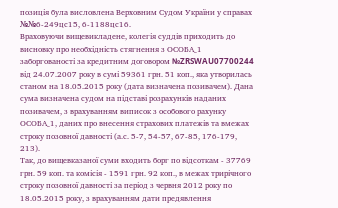позиція була висловлена Верховним Судом України у справах №№6-249цс15, 6-1188цс16.
Враховуючи вищевикладене, колегія суддів приходить до висновку про необхідність стягнення з ОСОБА_1 заборгованості за кредитним договором №ZRSWAU07700244 від 24.07.2007 року в сумі 59361 грн. 51 коп., яка утворилась станом на 18.05.2015 року (дата визначена позивачем). Дана сума визначена судом на підставі розрахунків наданих позивачем, з врахуванням виписок з особового рахунку ОСОБА_1, даних про внесення страхових платежів та вмежах строку позовної давності (а.с. 5-7, 54-57, 67-85, 176-179, 213).
Так, до вищевказаної суми входить борг по відсоткам - 37769 грн. 59 коп. та комісія - 1591 грн. 92 коп., в межах трирічного строку позовної давності за період з червня 2012 року по 18.05.2015 року, з врахуванням дати предявлення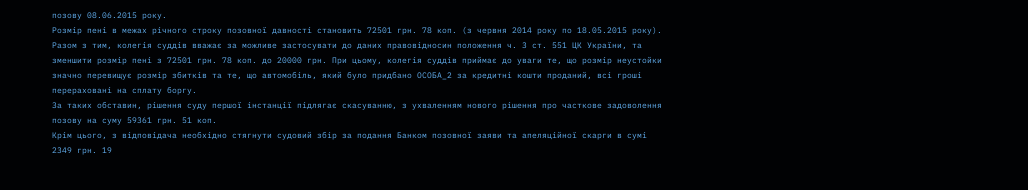позову 08.06.2015 року.
Розмір пені в межах річного строку позовної давності становить 72501 грн. 78 коп. (з червня 2014 року по 18.05.2015 року). Разом з тим, колегія суддів вважає за можливе застосувати до даних правовідносин положення ч. 3 ст. 551 ЦК України, та зменшити розмір пені з 72501 грн. 78 коп. до 20000 грн. При цьому, колегія суддів приймає до уваги те, що розмір неустойки значно перевищує розмір збитків та те, що автомобіль, який було придбано ОСОБА_2 за кредитні кошти проданий, всі гроші перераховані на сплату боргу.
За таких обставин, рішення суду першої інстанції підлягає скасуванню, з ухваленням нового рішення про часткове задоволення позову на суму 59361 грн. 51 коп.
Крім цього, з відповідача необхідно стягнути судовий збір за подання Банком позовної заяви та апеляційної скарги в сумі 2349 грн. 19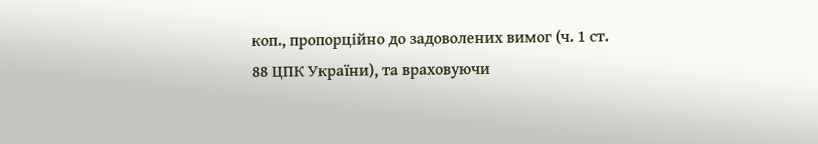коп., пропорційно до задоволених вимог (ч. 1 ст. 88 ЦПК України), та враховуючи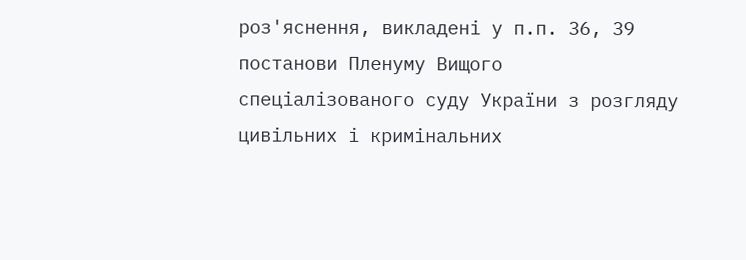роз'яснення, викладені у п.п. 36, 39 постанови Пленуму Вищого спеціалізованого суду України з розгляду цивільних і кримінальних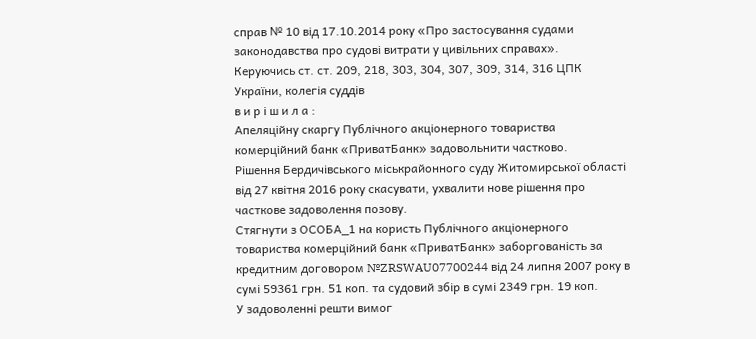справ № 10 від 17.10.2014 року «Про застосування судами законодавства про судові витрати у цивільних справах».
Керуючись ст. ст. 209, 218, 303, 304, 307, 309, 314, 316 ЦПК України, колегія суддів
в и р і ш и л а :
Апеляційну скаргу Публічного акціонерного товариства комерційний банк «ПриватБанк» задовольнити частково.
Рішення Бердичівського міськрайонного суду Житомирської області від 27 квітня 2016 року скасувати, ухвалити нове рішення про часткове задоволення позову.
Стягнути з ОСОБА_1 на користь Публічного акціонерного товариства комерційний банк «ПриватБанк» заборгованість за кредитним договором №ZRSWAU07700244 від 24 липня 2007 року в сумі 59361 грн. 51 коп. та судовий збір в сумі 2349 грн. 19 коп.
У задоволенні решти вимог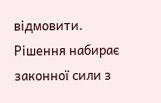відмовити.
Рішення набирає законної сили з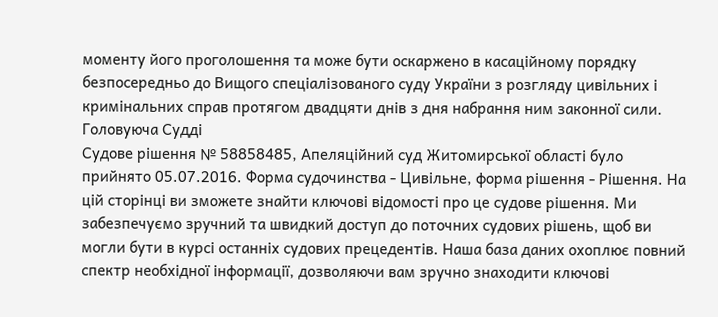моменту його проголошення та може бути оскаржено в касаційному порядку безпосередньо до Вищого спеціалізованого суду України з розгляду цивільних і кримінальних справ протягом двадцяти днів з дня набрання ним законної сили.
Головуюча Судді
Судове рішення № 58858485, Апеляційний суд Житомирської області було прийнято 05.07.2016. Форма судочинства - Цивільне, форма рішення - Рішення. На цій сторінці ви зможете знайти ключові відомості про це судове рішення. Ми забезпечуємо зручний та швидкий доступ до поточних судових рішень, щоб ви могли бути в курсі останніх судових прецедентів. Наша база даних охоплює повний спектр необхідної інформації, дозволяючи вам зручно знаходити ключові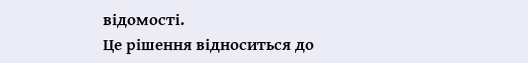відомості.
Це рішення відноситься до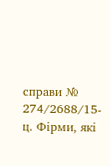справи № 274/2688/15-ц. Фірми, які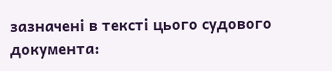зазначені в тексті цього судового документа: